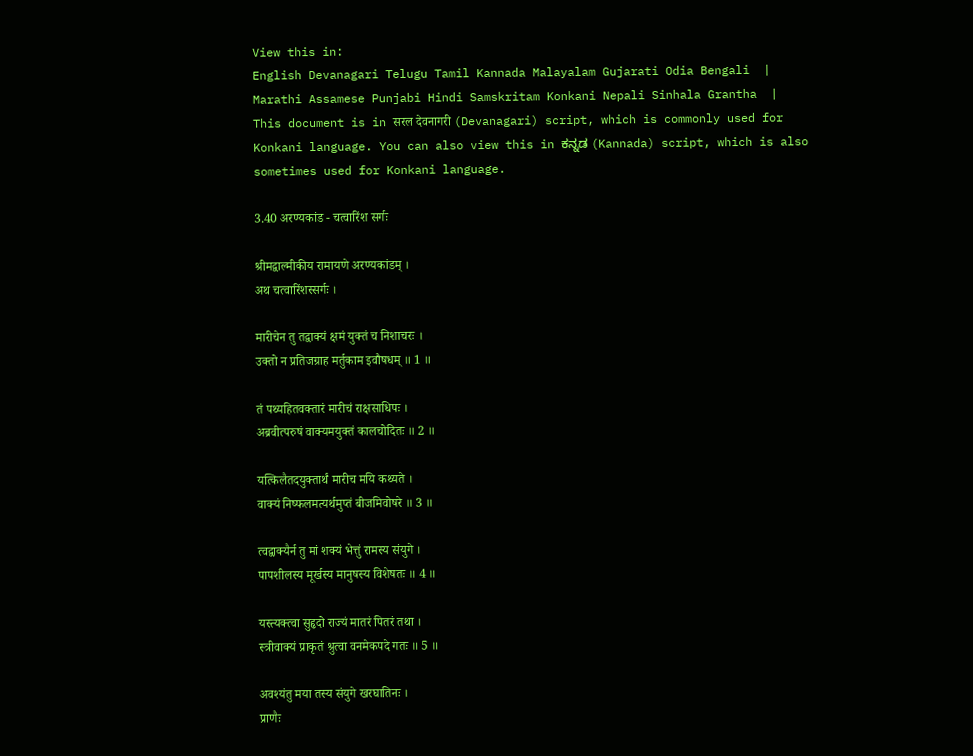View this in:
English Devanagari Telugu Tamil Kannada Malayalam Gujarati Odia Bengali  |
Marathi Assamese Punjabi Hindi Samskritam Konkani Nepali Sinhala Grantha  |
This document is in सरल देवनागरी (Devanagari) script, which is commonly used for Konkani language. You can also view this in ಕನ್ನಡ (Kannada) script, which is also sometimes used for Konkani language.

3.40 अरण्यकांड - चत्वारिंश सर्गः

श्रीमद्वाल्मीकीय रामायणे अरण्यकांडम् ।
अथ चत्वारिंशस्सर्गः ।

मारीचेन तु तद्वाक्यं क्षमं युक्तं च निशाचरः ।
उक्तो न प्रतिजग्राह मर्तुकाम इवौषधम् ॥ 1 ॥

तं पथ्यहितवक्तारं मारीचं राक्षसाधिपः ।
अब्रवीत्परुषं वाक्यमयुक्तं कालचोदितः ॥ 2 ॥

यत्किलैतदयुक्तार्थं मारीच मयि कथ्यते ।
वाक्यं निष्फलमत्यर्थमुप्तं बीजमिवोषरे ॥ 3 ॥

त्वद्वाक्यैर्न तु मां शक्यं भेत्तुं रामस्य संयुगे ।
पापशीलस्य मूर्खस्य मानुषस्य विशेषतः ॥ 4 ॥

यस्त्यक्त्वा सुहृदो राज्यं मातरं पितरं तथा ।
स्त्रीवाक्यं प्राकृतं श्रुत्वा वनमेकपदे गतः ॥ 5 ॥

अवश्यंतु मया तस्य संयुगे खरघातिनः ।
प्राणैः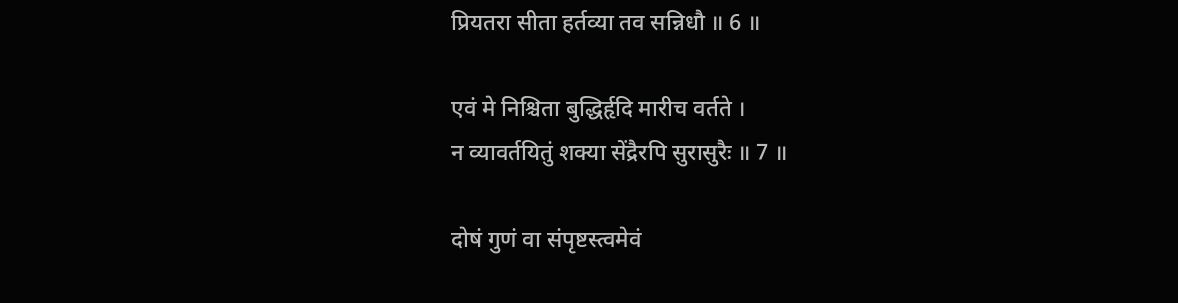प्रियतरा सीता हर्तव्या तव सन्निधौ ॥ 6 ॥

एवं मे निश्चिता बुद्धिर्हृदि मारीच वर्तते ।
न व्यावर्तयितुं शक्या सेंद्रैरपि सुरासुरैः ॥ 7 ॥

दोषं गुणं वा संपृष्टस्त्वमेवं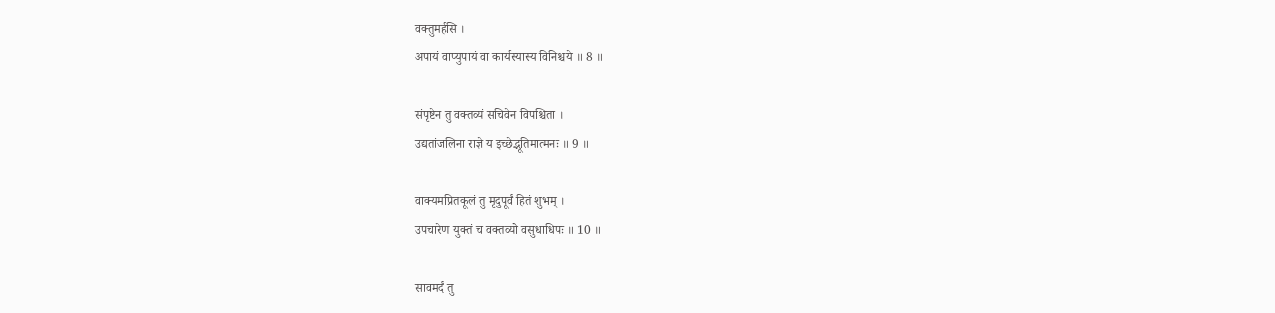वक्तुमर्हसि ।
अपायं वाप्युपायं वा कार्यस्यास्य विनिश्चये ॥ 8 ॥

संपृष्टेन तु वक्तव्यं सचिवेन विपश्चिता ।
उद्यतांजलिना राज्ञे य इच्छेद्भूतिमात्मनः ॥ 9 ॥

वाक्यमप्रितकूलं तु मृदुपूर्वं हितं शुभम् ।
उपचारेण युक्तं च वक्तव्यो वसुधाधिपः ॥ 10 ॥

सावमर्दं तु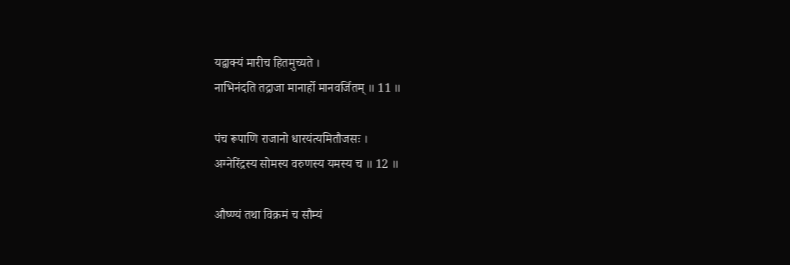यद्वाक्यं मारीच हितमुच्यते ।
नाभिनंदति तद्राजा मानार्हो मानवर्जितम् ॥ 11 ॥

पंच रूपाणि राजानो धारयंत्यमितौजसः ।
अग्नेरिंद्रस्य सोमस्य वरुणस्य यमस्य च ॥ 12 ॥

औष्ण्यं तथा विक्रमं च सौम्यं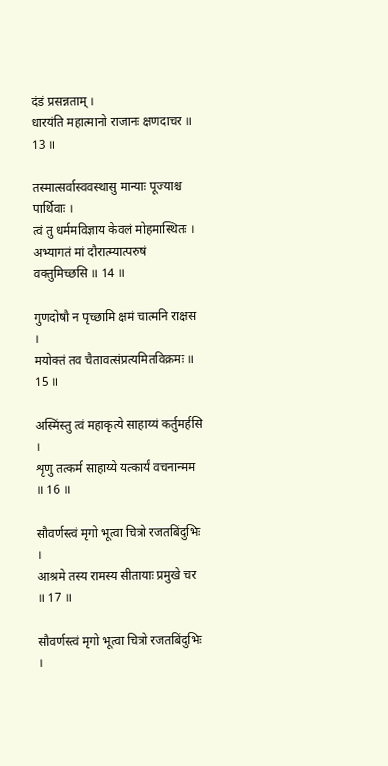दंडं प्रसन्नताम् ।
धारयंति महात्मानो राजानः क्षणदाचर ॥ 13 ॥

तस्मात्सर्वास्ववस्थासु मान्याः पूज्याश्च पार्थिवाः ।
त्वं तु धर्ममविज्ञाय केवलं मोहमास्थितः ।
अभ्यागतं मां दौरात्म्यात्परुषं वक्तुमिच्छसि ॥ 14 ॥

गुणदोषौ न पृच्छामि क्षमं चात्मनि राक्षस ।
मयोक्तं तव चैतावत्संप्रत्यमितविक्रमः ॥ 15 ॥

अस्मिंस्तु त्वं महाकृत्ये साहाय्यं कर्तुमर्हसि ।
शृणु तत्कर्म साहाय्ये यत्कार्यं वचनान्मम ॥ 16 ॥

सौवर्णस्त्वं मृगो भूत्वा चित्रो रजतबिंदुभिः ।
आश्रमे तस्य रामस्य सीतायाः प्रमुखे चर ॥ 17 ॥

सौवर्णस्त्वं मृगो भूत्वा चित्रो रजतबिंदुभिः ।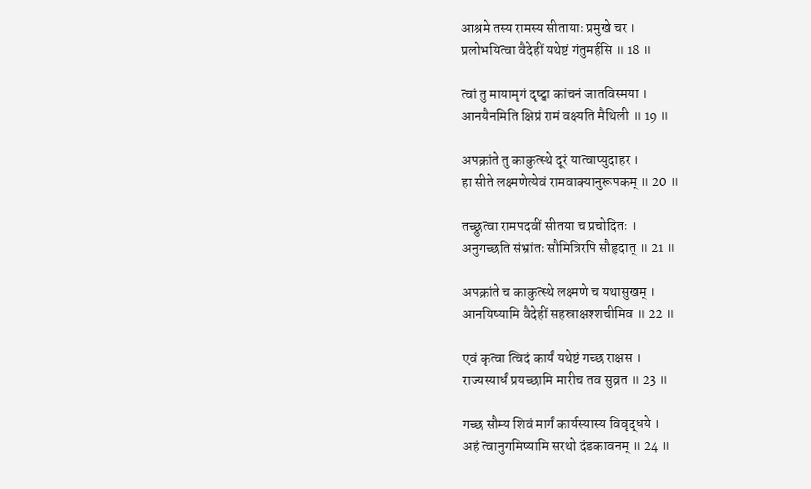आश्रमे तस्य रामस्य सीतायाः प्रमुखे चर ।
प्रलोभयित्वा वैदेहीं यथेष्टं गंतुमर्हसि ॥ 18 ॥

त्वां तु मायामृगं दृष्ट्वा कांचनं जातविस्मया ।
आनयैनमिति क्षिप्रं रामं वक्ष्यति मैथिली ॥ 19 ॥

अपक्रांते तु काकुत्स्थे दूरं यात्वाप्युदाहर ।
हा सीते लक्ष्मणेत्येवं रामवाक्यानुरूपकम् ॥ 20 ॥

तच्छ्रुत्वा रामपदवीं सीतया च प्रचोदितः ।
अनुगच्छति संभ्रांतः सौमित्रिरपि सौहृदात् ॥ 21 ॥

अपक्रांते च काकुत्स्थे लक्ष्मणे च यथासुखम् ।
आनयिष्यामि वैदेहीं सहस्राक्षश्शचीमिव ॥ 22 ॥

एवं कृत्वा त्विदं कार्यं यथेष्टं गच्छ राक्षस ।
राज्यस्यार्धं प्रयच्छामि मारीच तव सुव्रत ॥ 23 ॥

गच्छ सौम्य शिवं मार्गं कार्यस्यास्य विवृद्धये ।
अहं त्वानुगमिष्यामि सरथो दंडकावनम् ॥ 24 ॥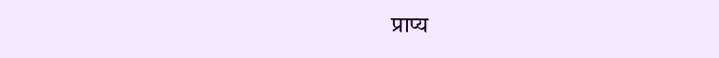प्राप्य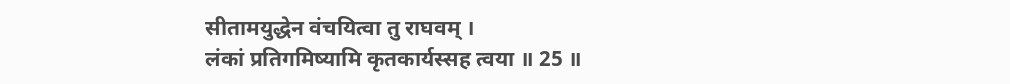सीतामयुद्धेन वंचयित्वा तु राघवम् ।
लंकां प्रतिगमिष्यामि कृतकार्यस्सह त्वया ॥ 25 ॥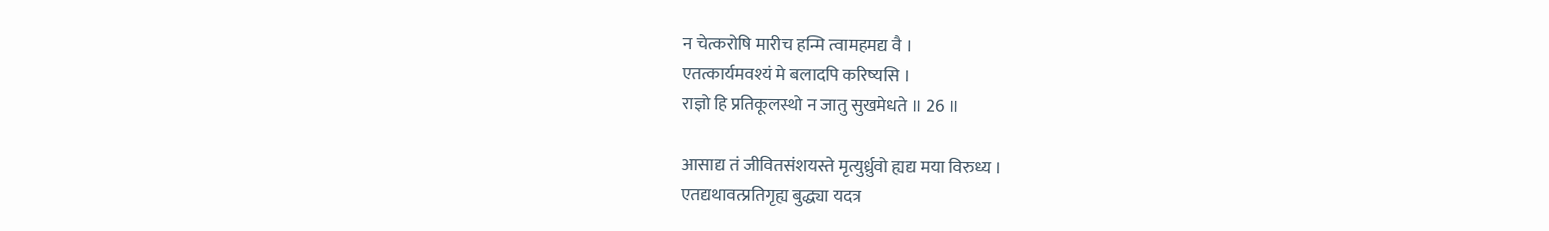न चेत्करोषि मारीच हन्मि त्वामहमद्य वै ।
एतत्कार्यमवश्यं मे बलादपि करिष्यसि ।
राज्ञो हि प्रतिकूलस्थो न जातु सुखमेधते ॥ 26 ॥

आसाद्य तं जीवितसंशयस्ते मृत्युर्ध्रुवो ह्यद्य मया विरुध्य ।
एतद्यथावत्प्रतिगृह्य बुद्ध्या यदत्र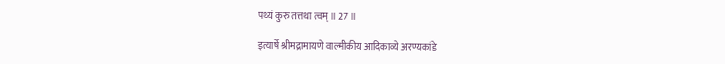पथ्यं कुरु तत्तथा त्वम् ॥ 27 ॥

इत्यार्षे श्रीमद्रामायणे वाल्मीकीय आदिकाव्ये अरण्यकांडे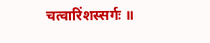चत्वारिंशस्सर्गः ॥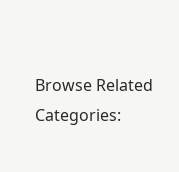Browse Related Categories: